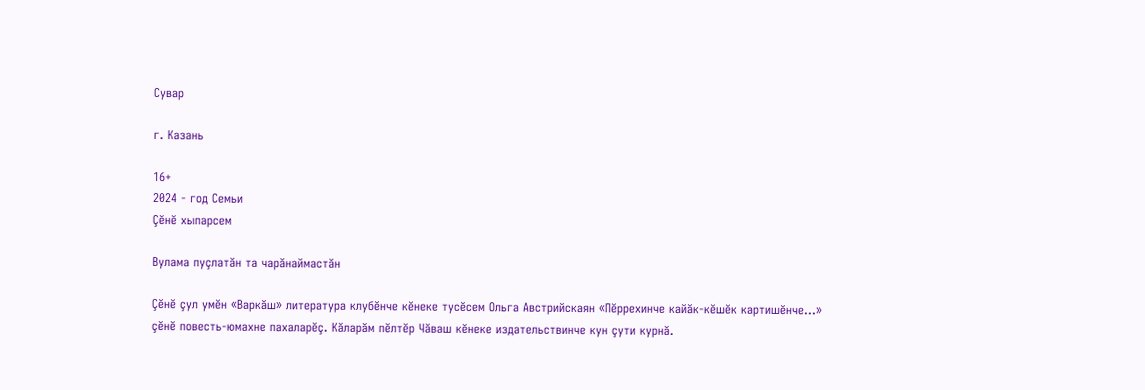Сувар

г. Казань

16+
2024 - год Семьи
Çӗнӗ хыпарсем

Вулама пуçлатăн та чарăнаймастăн

Çӗнӗ çул умӗн «Варкăш» литература клубӗнче кӗнеке тусӗсем Ольга Австрийскаян «Пӗррехинче кайăк-кӗшӗк картишӗнче…» çӗнӗ повесть-юмахне пахаларӗç. Кăларăм пӗлтӗр Чăваш кӗнеке издательствинче кун çути курнă.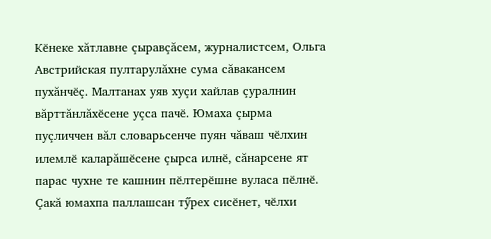Кӗнеке хăтлавне çыравçăсем, журналистсем, Ольга Австрийская пултарулăхне сума сăвакансем пухăнчӗç. Малтанах уяв хуçи хайлав çуралнин вăрттăнлăхӗсене уçса пачӗ. Юмаха çырма пуçличчен вăл словарьсенче пуян чăваш чӗлхин илемлӗ каларăшӗсене çырса илнӗ, сăнарсене ят парас чухне те кашнин пӗлтерӗшне вуласа пӗлнӗ. Çакă юмахпа паллашсан тӳрех сисӗнет, чӗлхи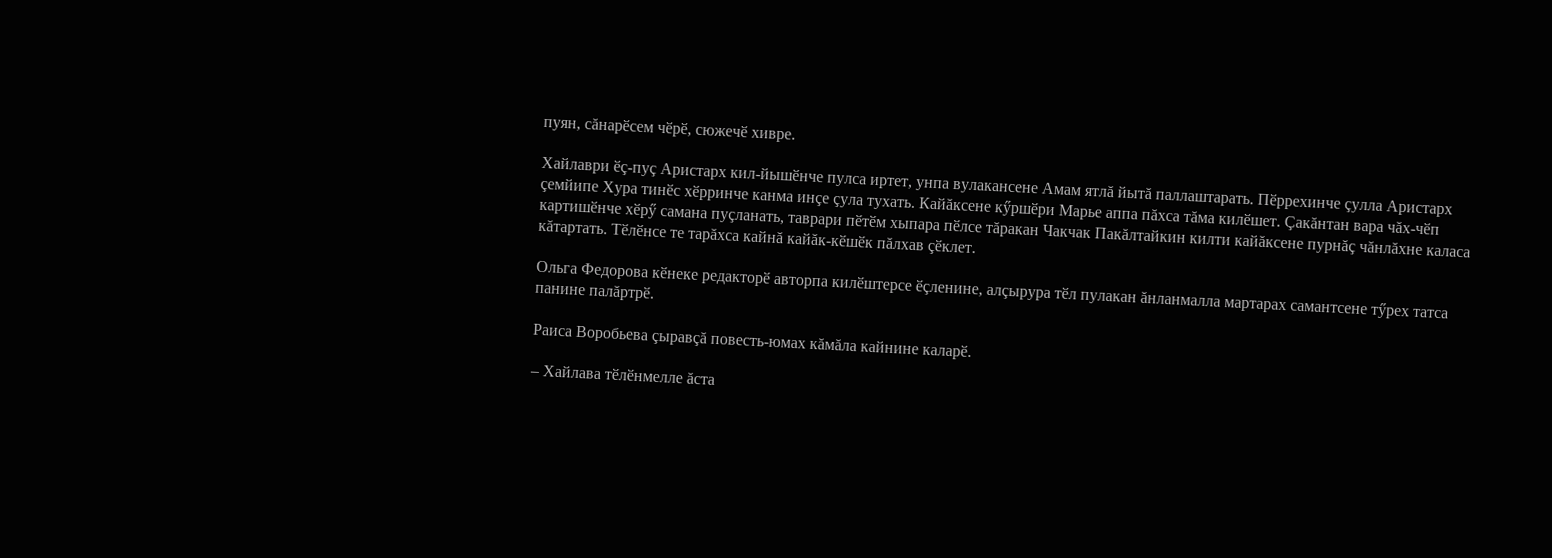пуян, сăнарӗсем чӗрӗ, сюжечӗ хивре.

Хайлаври ӗç-пуç Аристарх кил-йышӗнче пулса иртет, унпа вулакансене Амам ятлă йытă паллаштарать. Пӗррехинче çулла Аристарх çемйипе Хура тинӗс хӗрринче канма инçе çула тухать. Кайăксене кӳршӗри Марье аппа пăхса тăма килӗшет. Çакăнтан вара чăх-чӗп картишӗнче хӗрӳ самана пуçланать, таврари пӗтӗм хыпара пӗлсе тăракан Чакчак Пакăлтайкин килти кайăксене пурнăç чăнлăхне каласа кăтартать. Тӗлӗнсе те тарăхса кайнă кайăк-кӗшӗк пăлхав çӗклет.

Ольга Федорова кӗнеке редакторӗ авторпа килӗштерсе ӗçленине, алçырура тӗл пулакан ăнланмалла мартарах самантсене тӳрех татса панине палăртрӗ.

Раиса Воробьева çыравçă повесть-юмах кăмăла кайнине каларӗ.

– Хайлава тӗлӗнмелле ăста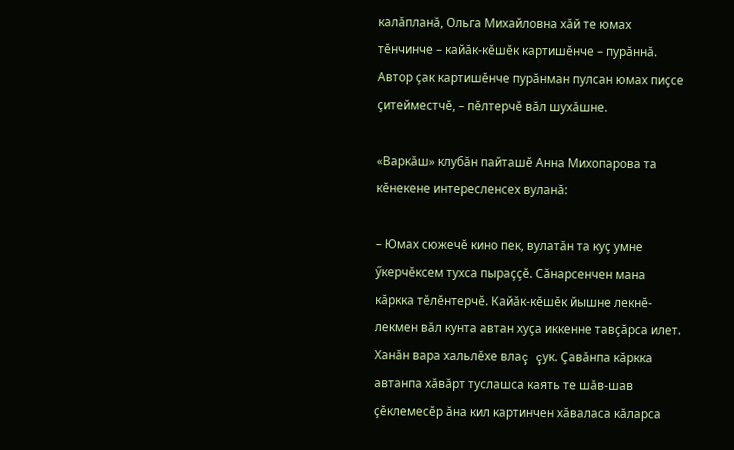калăпланă, Ольга Михайловна хăй те юмах тӗнчинче – кайăк-кӗшӗк картишӗнче – пурăннă. Автор çак картишӗнче пурăнман пулсан юмах пиçсе çитейместчӗ, – пӗлтерчӗ вăл шухăшне.

«Варкăш» клубăн пайташӗ Анна Михопарова та кӗнекене интересленсех вуланă:

– Юмах сюжечӗ кино пек, вулатăн та куç умне ӳкерчӗксем тухса пыраççӗ. Сăнарсенчен мана кăркка тӗлӗнтерчӗ. Кайăк-кӗшӗк йышне лекнӗ-лекмен вăл кунта автан хуçа иккенне тавçăрса илет. Ханăн вара хальлӗхе влаç çук. Çавăнпа кăркка автанпа хăвăрт туслашса каять те шăв-шав çӗклемесӗр ăна кил картинчен хăваласа кăларса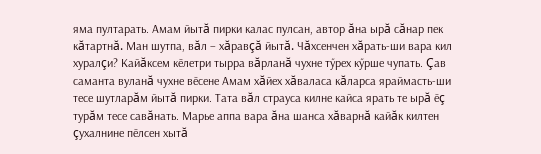яма пултарать. Амам йытă пирки калас пулсан, автор ăна ырă сăнар пек кăтартнă. Ман шутпа, вăл – хăравçă йытă. Чăхсенчен хăрать-ши вара кил хуралçи? Кайăксем кӗлетри тырра вăрланă чухне тӳрех кӳрше чупать. Çав саманта вуланă чухне вӗсене Амам хăйех хăваласа кăларса яраймасть-ши тесе шутларăм йытă пирки. Тата вăл страуса килне кайса ярать те ырă ӗç турăм тесе савăнать. Марье аппа вара ăна шанса хăварнă кайăк килтен çухалнине пӗлсен хытă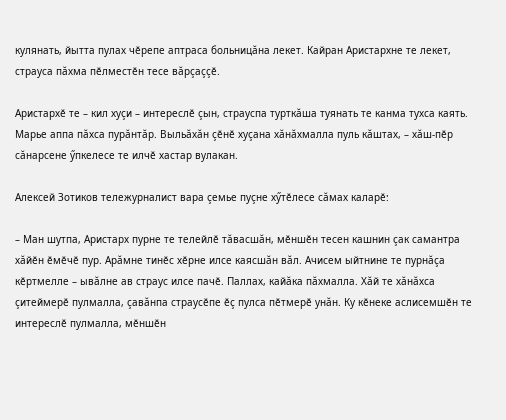кулянать, йытта пулах чӗрепе аптраса больницăна лекет. Кайран Аристархне те лекет, страуса пăхма пӗлместӗн тесе вăрçаççӗ.

Аристархӗ те – кил хуçи – интереслӗ çын, страуспа турткăша туянать те канма тухса каять. Марье аппа пăхса пурăнтăр. Выльăхăн çӗнӗ хуçана хăнăхмалла пуль кăштах, – хăш-пӗр сăнарсене ӳпкелесе те илчӗ хастар вулакан.

Алексей Зотиков тележурналист вара çемье пуçне хӳтӗлесе сăмах каларӗ:

– Ман шутпа, Аристарх пурне те телейлӗ тăвасшăн, мӗншӗн тесен кашнин çак самантра хăйӗн ӗмӗчӗ пур. Арăмне тинӗс хӗрне илсе каясшăн вăл. Ачисем ыйтнине те пурнăçа кӗртмелле – ывăлне ав страус илсе пачӗ. Паллах, кайăка пăхмалла. Хăй те хăнăхса çитеймерӗ пулмалла, çавăнпа страусӗпе ӗç пулса пӗтмерӗ унăн. Ку кӗнеке аслисемшӗн те интереслӗ пулмалла, мӗншӗн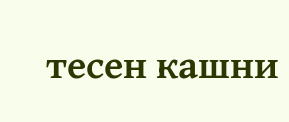тесен кашни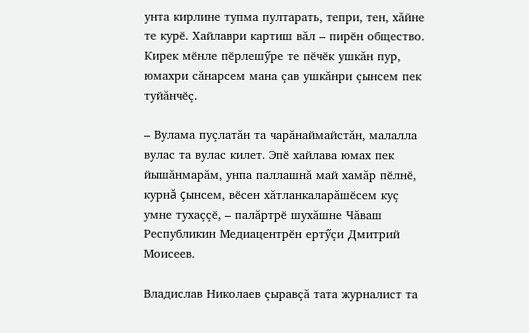унта кирлине тупма пултарать, тепри, тен, хăйне те курӗ. Хайлаври картиш вăл – пирӗн общество. Кирек мӗнле пӗрлешӳре те пӗчӗк ушкăн пур, юмахри сăнарсем мана çав ушкăнри çынсем пек туйăнчӗç.

– Вулама пуçлатăн та чарăнаймайстăн, малалла вулас та вулас килет. Эпӗ хайлава юмах пек йышăнмарăм, унпа паллашнă май хамăр пӗлнӗ, курнă çынсем, вӗсен хăтланкаларăшӗсем куç умне тухаççӗ, – палăртрӗ шухăшне Чăваш Республикин Медиацентрӗн ертӳçи Дмитрий Моисеев.

Владислав Николаев çыравçă тата журналист та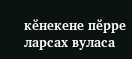кӗнекене пӗрре ларсах вуласа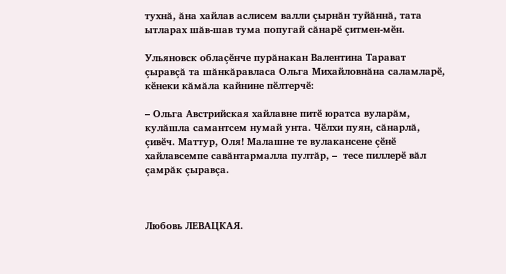тухнă, ăна хайлав аслисем валли çырнăн туйăннă, тата ытларах шăв-шав тума попугай сăнарӗ çитмен-мӗн.

Ульяновск облаçӗнче пурăнакан Валентина Тарават çыравçă та шăнкăравласа Ольга Михайловнăна саламларӗ, кӗнеки кăмăла кайнине пӗлтерчӗ:

– Ольга Австрийская хайлавне питӗ юратса вуларăм, кулăшла самантсем нумай унта. Чӗлхи пуян, сăнарлă, çивӗч. Маттур, Оля! Малашне те вулакансене çӗнӗ хайлавсемпе савăнтармалла пултăр, –  тесе пиллерӗ вăл çамрăк çыравçа.



Любовь ЛЕВАЦКАЯ.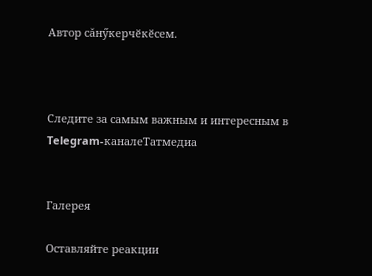Автор сăнӳкерчӗкӗсем.



Следите за самым важным и интересным в Telegram-каналеТатмедиа


Галерея

Оставляйте реакции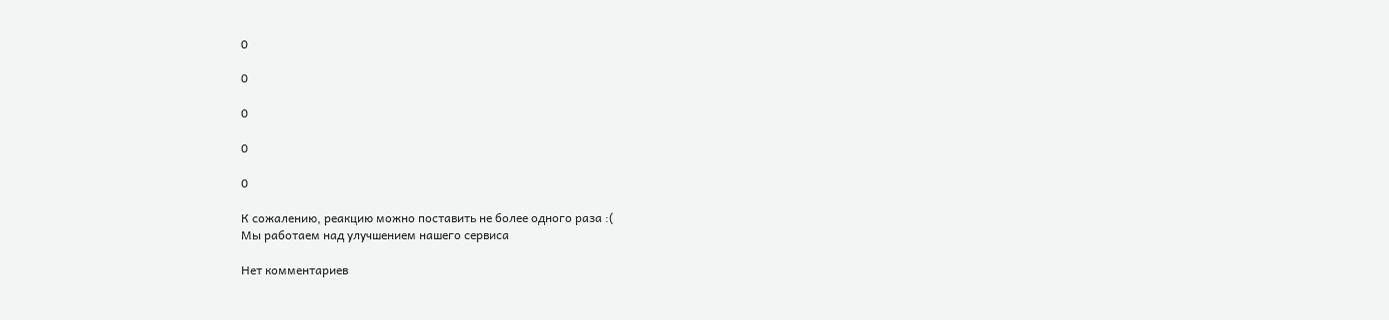0

0

0

0

0

К сожалению, реакцию можно поставить не более одного раза :(
Мы работаем над улучшением нашего сервиса

Нет комментариев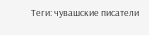Теги: чувашские писатели